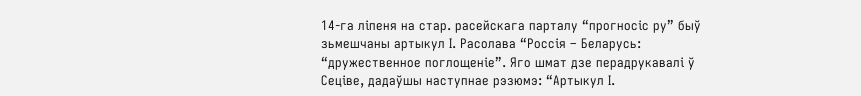14-га ліпеня на стар. расейскага парталу “прогносіс ру” быў зьмешчаны артыкул І. Расолава “Россія – Беларусь: “дружественное поглощеніе”. Яго шмат дзе перадрукавалі ў Сеціве, дадаўшы наступнае рэзюмэ: “Артыкул І.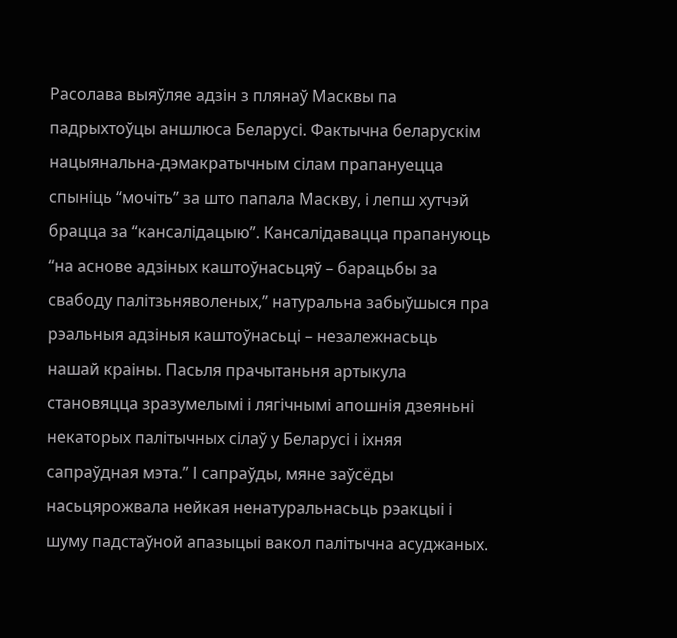Расолава выяўляе адзін з плянаў Масквы па падрыхтоўцы аншлюса Беларусі. Фактычна беларускім нацыянальна-дэмакратычным сілам прапануецца спыніць “мочіть” за што папала Маскву, і лепш хутчэй брацца за “кансалідацыю”. Кансалідавацца прапануюць “на аснове адзіных каштоўнасьцяў – барацьбы за свабоду палітзьняволеных,” натуральна забыўшыся пра рэальныя адзіныя каштоўнасьці – незалежнасьць нашай краіны. Пасьля прачытаньня артыкула становяцца зразумелымі і лягічнымі апошнія дзеяньні некаторых палітычных сілаў у Беларусі і іхняя сапраўдная мэта.” І сапраўды, мяне заўсёды насьцярожвала нейкая ненатуральнасьць рэакцыі і шуму падстаўной апазыцыі вакол палітычна асуджаных.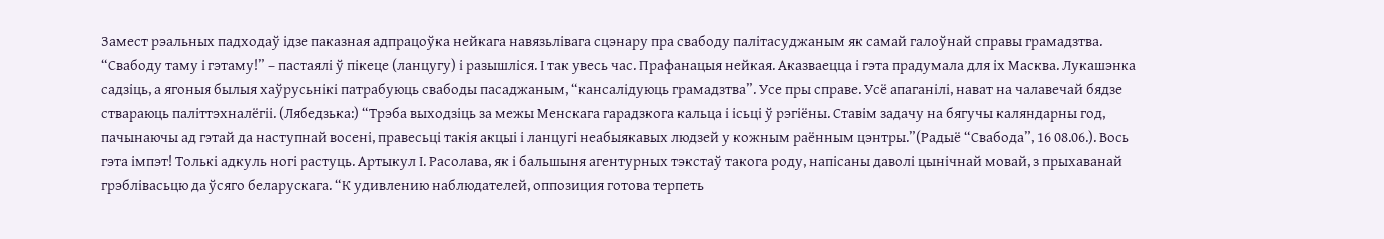Замест рэальных падходаў ідзе паказная адпрацоўка нейкага навязьлівага сцэнару пра свабоду палітасуджаным як самай галоўнай справы грамадзтва. “Свабоду таму і гэтаму!” – пастаялі ў пікеце (ланцугу) і разышліся. І так увесь час. Прафанацыя нейкая. Аказваецца і гэта прадумала для іх Масква. Лукашэнка садзіць, а ягоныя былыя хаўрусьнікі патрабуюць свабоды пасаджаным, “кансалідуюць грамадзтва”. Усе пры справе. Усё апаганілі, нават на чалавечай бядзе ствараюць паліттэхналёгіі. (Лябедзька:) “Трэба выходзіць за межы Менскага гарадзкога кальца і ісьці ў рэгіёны. Ставім задачу на бягучы каляндарны год, пачынаючы ад гэтай да наступнай восені, правесьці такія акцыі і ланцугі неабыякавых людзей у кожным раённым цэнтры.”(Радыё “Свабода”, 16 08.06.). Вось гэта імпэт! Толькі адкуль ногі растуць. Артыкул І. Расолава, як і бальшыня агентурных тэкстаў такога роду, напісаны даволі цынічнай мовай, з прыхаванай грэблівасьцю да ўсяго беларускага. “К удивлению наблюдателей, оппозиция готова терпеть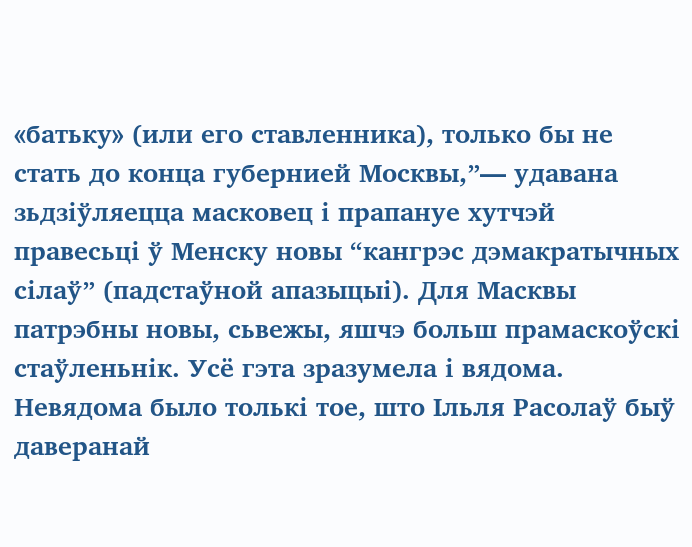«батьку» (или его ставленника), только бы не стать до конца губернией Москвы,”— удавана зьдзіўляецца масковец і прапануе хутчэй правесьці ў Менску новы “кангрэс дэмакратычных сілаў” (падстаўной апазыцыі). Для Масквы патрэбны новы, сьвежы, яшчэ больш прамаскоўскі стаўленьнік. Усё гэта зразумела і вядома. Невядома было толькі тое, што Ільля Расолаў быў даверанай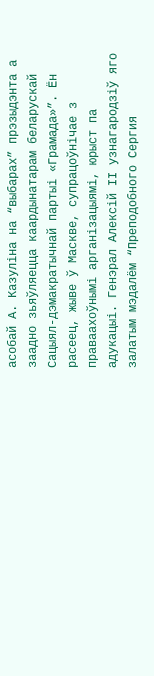асобай А. Казуліна на “выбарах” прэзыдэнта а заадно зьяўляецца каардынатарам беларускай Сацыял-дэмакратычнай партыі «Грамада»”. Ён расеец, жыве ў Маскве, супрацоўнічае з праваахоўнымі арганізацыямі, юрыст па адукацыі. Генэрал Алексій ІІ узнагародзіў яго залатым мэдалём “Преподобного Сергия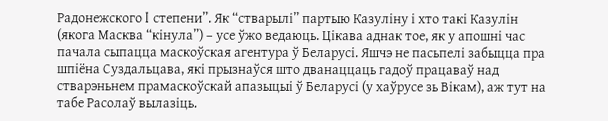Радонежского I степени”. Як “стварылі” партыю Казуліну і хто такі Казулін (якога Масква “кінула”) – усе ўжо ведаюць. Цікава аднак тое, як у апошні час пачала сыпацца маскоўская агентура ў Беларусі. Яшчэ не пасьпелі забыцца пра шпіёна Суздальцава, які прызнаўся што дванаццаць гадоў працаваў над стварэньнем прамаскоўскай апазыцыі ў Беларусі (у хаўрусе зь Вікам), аж тут на табе Расолаў вылазіць.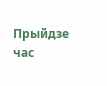Прыйдзе час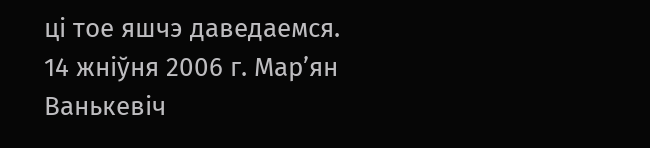ці тое яшчэ даведаемся.
14 жніўня 2006 г. Мар’ян Ванькевіч